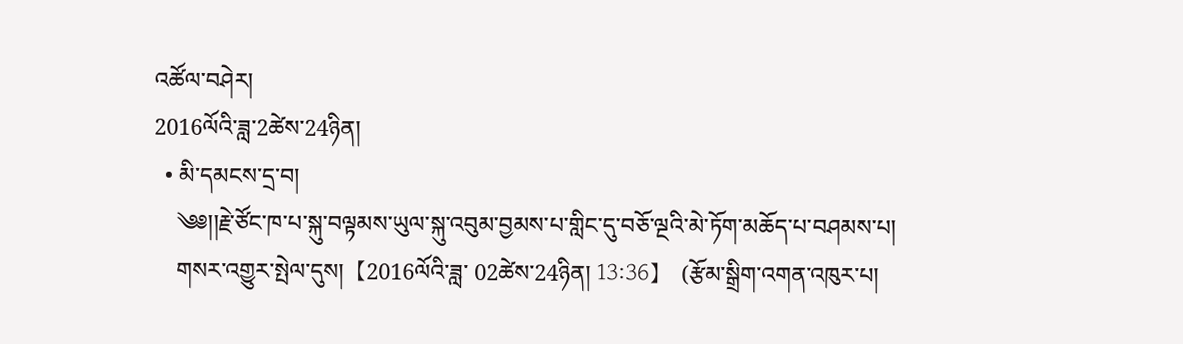འཚོལ་བཤེར།
2016ལོའི་ཟླ་2ཚེས་24ཉིན།
  • མི་དམངས་དྲ་བ།
    ༄༅།།རྗེ་ཙོང་ཁ་པ་སྐུ་བལྟམས་ཡུལ་སྐུ་འབུམ་བྱམས་པ་གླིང་དུ་བཅོ་ལྔའི་མེ་ཏོག་མཆོད་པ་བཤམས་པ།
    གསར་འགྱུར་སྤེལ་དུས།  【2016ལོའི་ཟླ་ 02ཚེས་24ཉིན། 13:36】   (རྩོམ་སྒྲིག་འགན་འཁུར་པ།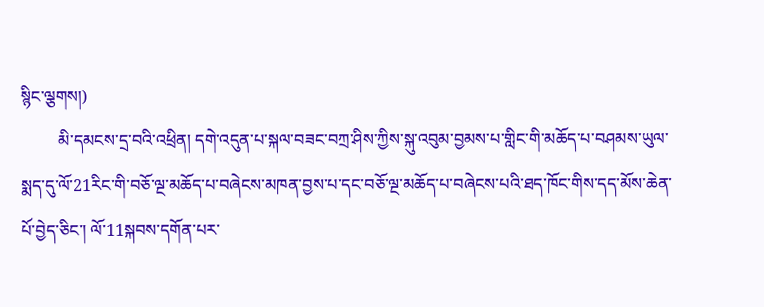སྙིང་ལྕགས།)
         མི་དམངས་དྲ་བའི་འཕྲིན། དགེ་འདུན་པ་སྐལ་བཟང་བཀྲ་ཤིས་ཀྱིས་སྐུ་འབུམ་བྱམས་པ་གླིང་གི་མཆོད་པ་བཤམས་ཡུལ་སྨད་དུ་ལོ་21རིང་གི་བཅོ་ལྔ་མཆོད་པ་བཞེངས་མཁན་བྱས་པ་དང་བཅོ་ལྔ་མཆོད་པ་བཞེངས་པའི་ཐད་ཁོང་གིས་དད་མོས་ཆེན་པོ་བྱེད་ཅིང་། ལོ་11སྐབས་དགོན་པར་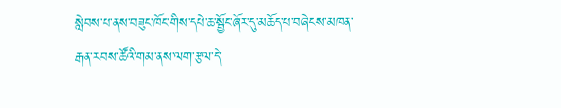སླེབས་པ་ནས་བཟུང་ཁོང་གིས་དཔེ་ཆ་སྦྱོང་ཞོར་དུ་མཆོད་པ་བཞེངས་མཁན་རྒན་རབས་ཚོའི་གམ་ནས་ལག་རྩལ་དེ་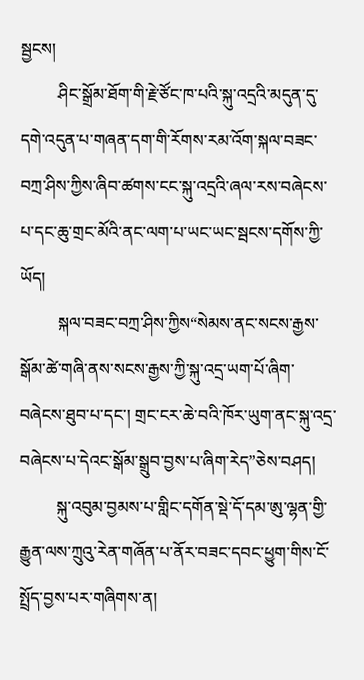སྦྱངས།
         ཤིང་སྒྲོམ་ཐོག་གི་རྗེ་ཙོང་ཁ་པའི་སྐུ་འདྲའི་མདུན་དུ་དགེ་འདུན་པ་གཞན་དག་གི་རོགས་རམ་འོག་སྐལ་བཟང་བཀྲ་ཤིས་ཀྱིས་ཞིབ་ཚགས་ངང་སྐུ་འདྲའི་ཞལ་རས་བཞེངས་པ་དང་ཆུ་གྲང་མོའི་ནང་ལག་པ་ཡང་ཡང་སྦངས་དགོས་ཀྱི་ཡོད།
         སྐལ་བཟང་བཀྲ་ཤིས་ཀྱིས“སེམས་ནང་སངས་རྒྱས་སྒོམ་ཚེ་གཞི་ནས་སངས་རྒྱས་ཀྱི་སྐུ་འདྲ་ཡག་པོ་ཞིག་བཞེངས་ཐུབ་པ་དང་། གྲང་ངར་ཆེ་བའི་ཁོར་ཡུག་ནང་སྐུ་འདྲ་བཞེངས་པ་དེའང་སྒོམ་སྒྲུབ་བྱས་པ་ཞིག་རེད”ཅེས་བཤད།
         སྐུ་འབུམ་བྱམས་པ་གླིང་དགོན་སྡེ་དོ་དམ་ཨུ་ལྷན་གྱི་རྒྱུན་ལས་ཀྲུའུ་རེན་གཞོན་པ་ནོར་བཟང་དབང་ཕྱུག་གིས་ངོ་སྤྲོད་བྱས་པར་གཞིགས་ན།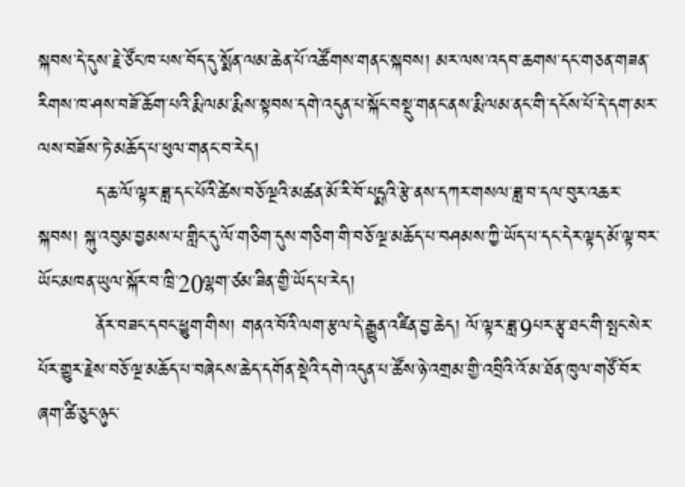སྐབས་དེ་དུས་རྗེ་ཙོང་ཁ་པས་བོད་དུ་སྨོན་ལམ་ཆེན་པོ་འཚོགས་གནང་སྐབས། མར་ལས་འདབ་ཆགས་དང་གཅན་གཟན་རིགས་ཁ་ཤས་བཟོ་ཆོག་པའི་རྨི་ལམ་རྨིས་སྟབས་དགེ་འདུན་པ་སྐོང་བསྡུ་གནང་ནས་རྨི་ལམ་ནང་གི་དངོས་པོ་དེ་དག་མར་ལས་བཟོས་ཏེ་མཆོད་པ་ཕུལ་གནང་བ་རེད།
         ད་ཆ་ལོ་ལྟར་ཟླ་དང་པོའི་ཚེས་བཅོ་ལྔའི་མཚན་མོ་རི་བོ་པདྨའི་རྩེ་ནས་དཀར་གསལ་ཟླ་བ་དལ་བུར་འཆར་སྐབས། སྐུ་འབུམ་བྱམས་པ་གླིང་དུ་ལོ་གཅིག་དུས་གཅིག་གི་བཅོ་ལྔ་མཆོད་པ་བཤམས་ཀྱི་ཡོད་པ་དང་དེར་ལྟད་མོ་ལྟ་བར་ཡོང་མཁན་ཡུལ་སྐོར་བ་ཁྲི་20ལྷག་ཙམ་ཟིན་གྱི་ཡོད་པ་རེད།
         ནོར་བཟང་དབང་ཕྱུག་གིས། གནའ་བོའི་ལག་རྩལ་དེ་རྒྱུན་འཛིན་བྱ་ཆེད། ལོ་ལྟར་ཟླ་9པར་རྩྭ་ཐང་གི་སྤང་སེར་པོར་གྱུར་རྗེས་བཅོ་ལྔ་མཆོད་པ་བཞེངས་ཆེད་དགོན་སྡེའི་དགེ་འདུན་པ་ཚོས་ཉེ་འགྲམ་གྱི་འབྲིའི་འོ་མ་ཐོན་ཁུལ་གཙོ་བོར་ཞག་ཚི་ཅུང་ཉུང་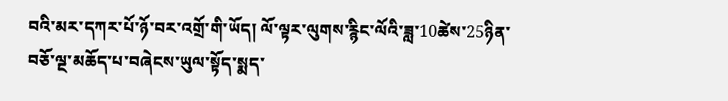བའི་མར་དཀར་པོ་ཉོ་བར་འགྲོ་གི་ཡོད། ལོ་ལྟར་ལུགས་རྙིང་ལོའི་ཟླ་10ཚེས་25ཉིན་བཅོ་ལྔ་མཆོད་པ་བཞེངས་ཡུལ་སྟོད་སྨད་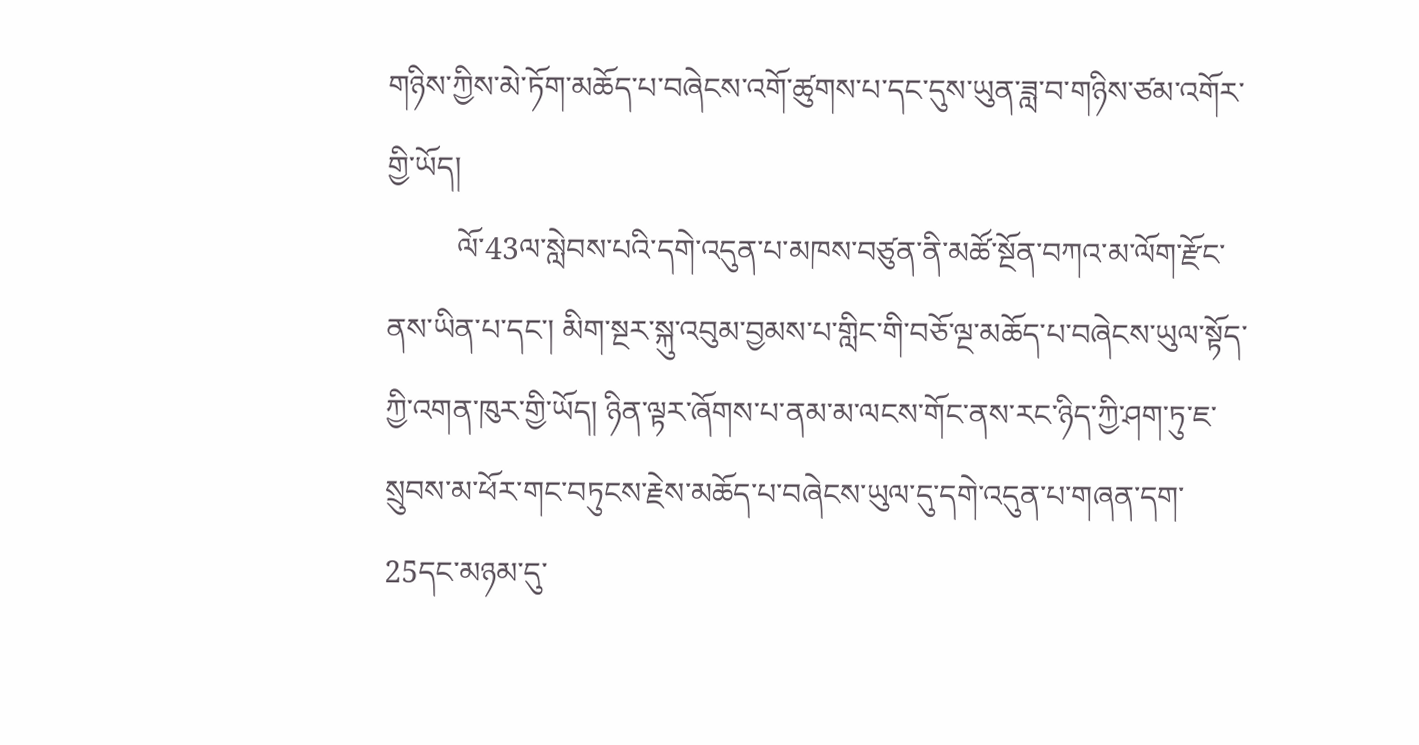གཉིས་ཀྱིས་མེ་ཏོག་མཆོད་པ་བཞེངས་འགོ་ཚུགས་པ་དང་དུས་ཡུན་ཟླ་བ་གཉིས་ཙམ་འགོར་གྱི་ཡོད།
         ལོ་43ལ་སླེབས་པའི་དགེ་འདུན་པ་མཁས་བཙུན་ནི་མཚོ་སྔོན་བཀའ་མ་ལོག་རྫོང་ནས་ཡིན་པ་དང་། མིག་སྔར་སྐུ་འབུམ་བྱམས་པ་གླིང་གི་བཅོ་ལྔ་མཆོད་པ་བཞེངས་ཡུལ་སྟོད་ཀྱི་འགན་ཁུར་གྱི་ཡོད། ཉིན་ལྟར་ཞོགས་པ་ནམ་མ་ལངས་གོང་ནས་རང་ཉིད་ཀྱི་ཤག་ཏུ་ཇ་སྲུབས་མ་ཕོར་གང་བཏུངས་རྗེས་མཆོད་པ་བཞེངས་ཡུལ་དུ་དགེ་འདུན་པ་གཞན་དག་25དང་མཉམ་དུ་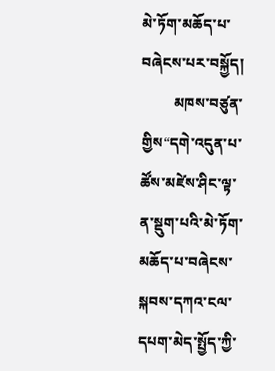མེ་ཏོག་མཆོད་པ་བཞེངས་པར་བསྐྱོད།
         མཁས་བཙུན་གྱིས“དགེ་འདུན་པ་ཚོས་མཛེས་ཤིང་ལྟ་ན་སྡུག་པའི་མེ་ཏོག་མཆོད་པ་བཞེངས་སྐབས་དཀའ་ངལ་དཔག་མེད་སྤྱོད་ཀྱི་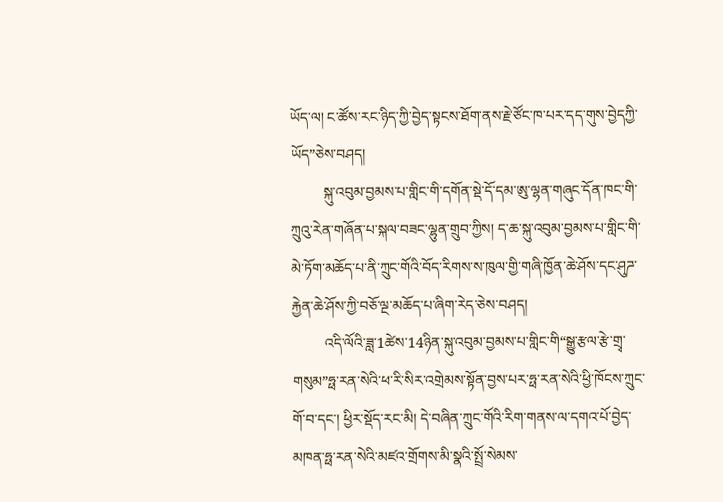ཡོད་ལ། ང་ཚོས་རང་ཉིད་ཀྱི་བྱེད་སྟངས་ཐོག་ནས་རྗེ་ཙོང་ཁ་པར་དད་གུས་བྱེདཀྱི་ཡོད”ཅེས་བཤད།
         སྐུ་འབུམ་བྱམས་པ་གླིང་གི་དགོན་སྡེ་དོ་དམ་ཨུ་ལྷན་གཞུང་དོན་ཁང་གི་ཀྲུའུ་རེན་གཞོན་པ་སྐལ་བཟང་ལྷུན་གྲུབ་ཀྱིས། ད་ཆ་སྐུ་འབུམ་བྱམས་པ་གླིང་གི་མེ་ཏོག་མཆོད་པ་ནི་ཀྲུང་གོའི་བོད་རིགས་ས་ཁུལ་གྱི་གཞི་ཁྱོན་ཆེ་ཤོས་དང་ཤུཌ་རྐྱེན་ཆེ་ཤོས་ཀྱི་བཅོ་ལྔ་མཆོད་པ་ཞིག་རེད་ཅེས་བཤད།
         འདི་ལོའི་ཟླ་1ཚེས་14ཉིན་སྐུ་འབུམ་བྱམས་པ་གླིང་གི“སྒྱུ་རྩལ་རྩེ་གྲྭ་གསུམ”ཧྥ་རན་སེའི་ཕ་རི་སིར་འགྲེམས་སྟོན་བྱས་པར་ཧྥ་རན་སེའི་ཕྱི་ཁོངས་ཀྲུང་གོ་བ་དང་། ཕྱིར་སྡོད་རང་མི། དེ་བཞིན་ཀྲུང་གོའི་རིག་གནས་ལ་དགའ་པོ་བྱེད་མཁན་ཧྥ་རན་སེའི་མཛའ་གྲོགས་མི་སྣའི་སྤྲོ་སེམས་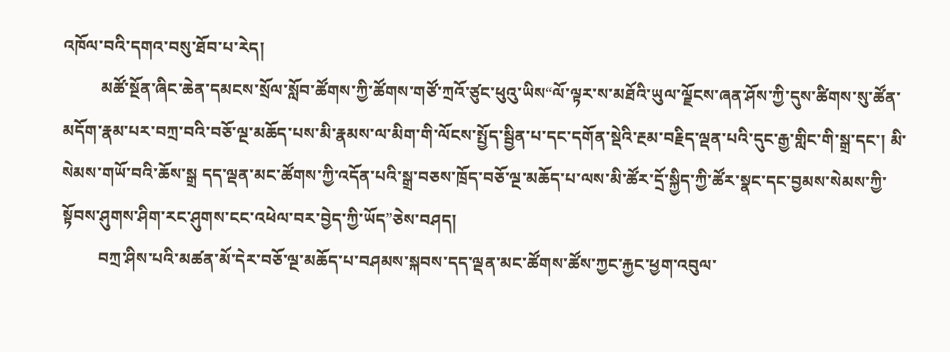འཁོལ་བའི་དགའ་བསུ་ཐོབ་པ་རེད།
         མཚོ་སྔོན་ཞིང་ཆེན་དམངས་སྲོལ་སློབ་ཚོགས་ཀྱི་ཚོགས་གཙོ་ཀྲའོ་ཙུང་ཕུའུ་ཡིས“ལོ་ལྟར་ས་མཐོའི་ཡུལ་ལྗོངས་ཞན་ཤོས་ཀྱི་དུས་ཚིགས་སུ་ཚོན་མདོག་རྣམ་པར་བཀྲ་བའི་བཅོ་ལྔ་མཆོད་པས་མི་རྣམས་ལ་མིག་གི་ལོངས་སྤྱོད་སྦྱིན་པ་དང་དགོན་སྡེའི་རྔམ་བརྗིད་ལྡན་པའི་དུང་རྒྱ་གླིང་གི་སྒྲ་དང་། མི་སེམས་གཡོ་བའི་ཆོས་སྒྲ དད་ལྡན་མང་ཚོགས་ཀྱི་འདོན་པའི་སྒྲ་བཅས་ཁྲོད་བཅོ་ལྔ་མཆོད་པ་ལས་མི་ཚོར་དྲོ་སྐྱིད་ཀྱི་ཚོར་སྣང་དང་བྱམས་སེམས་ཀྱི་སྟོབས་ཤུགས་ཤིག་རང་ཤུགས་ངང་འཕེལ་བར་བྱེད་ཀྱི་ཡོད”ཅེས་བཤད།
         བཀྲ་ཤིས་པའི་མཚན་མོ་དེར་བཅོ་ལྔ་མཆོད་པ་བཤམས་སྐབས་དད་ལྡན་མང་ཚོགས་ཚོས་ཀྱང་རྐྱང་ཕྱག་འབུལ་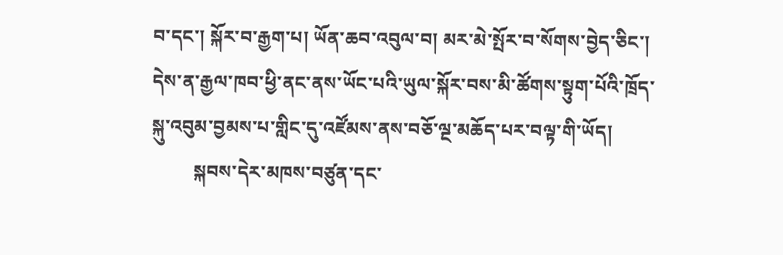བ་དང་། སྐོར་བ་རྒྱག་པ། ཡོན་ཆབ་འབུལ་བ། མར་མེ་སྤོར་བ་སོགས་བྱེད་ཅིང་། དེས་ན་རྒྱལ་ཁབ་ཕྱི་ནང་ནས་ཡོང་པའི་ཡུལ་སྐོར་བས་མི་ཚོགས་སྟུག་པོའི་ཁྲོད་སྐུ་འབུམ་བྱམས་པ་གླིང་དུ་འཛོམས་ནས་བཅོ་ལྔ་མཆོད་པར་བལྟ་གི་ཡོད།
         སྐབས་དེར་མཁས་བཙུན་དང་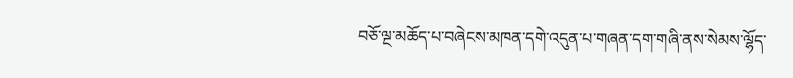བཅོ་ལྔ་མཆོད་པ་བཞེངས་མཁན་དགེ་འདུན་པ་གཞན་དག་གཞི་ནས་སེམས་ལྷོད་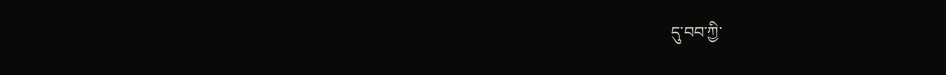དུ་བབ་ཀྱི་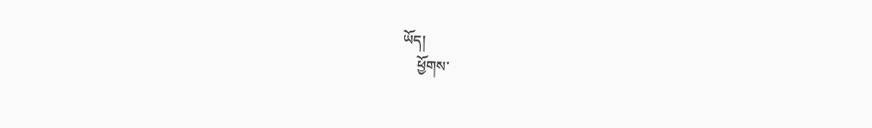ཡོད།
    ཕྱོགས་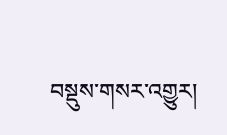བསྡུས་གསར་འགྱུར།